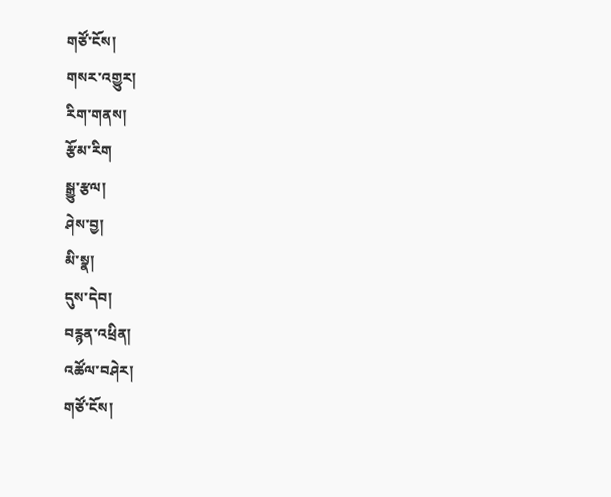གཙོ་ངོས།
གསར་འགྱུར།
རིག་གནས།
རྩོམ་རིག
སྒྱུ་རྩལ།
ཤེས་བྱ།
མི་སྣ།
དུས་དེབ།
བརྙན་འཕྲིན།
འཚོལ་བཤེར།
གཙོ་ངོས།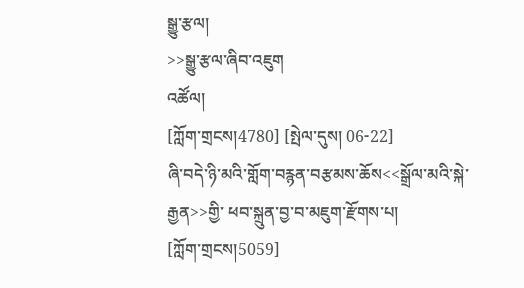སྒྱུ་རྩལ།
>>སྒྱུ་རྩལ་ཞིབ་འཇུག
འཚོལ།
[ཀློག་གྲངས།4780] [སྤེལ་དུས། 06-22]
ཞི་བདེ་ཉི་མའི་གློག་བརྙན་བརྩམས་ཆོས<<སྒྲོལ་མའི་སྐེ་རྒྱན>>གྱི་ ཕབ་སྐྲུན་བྱ་བ་མཇུག་རྫོགས་པ།
[ཀློག་གྲངས།5059]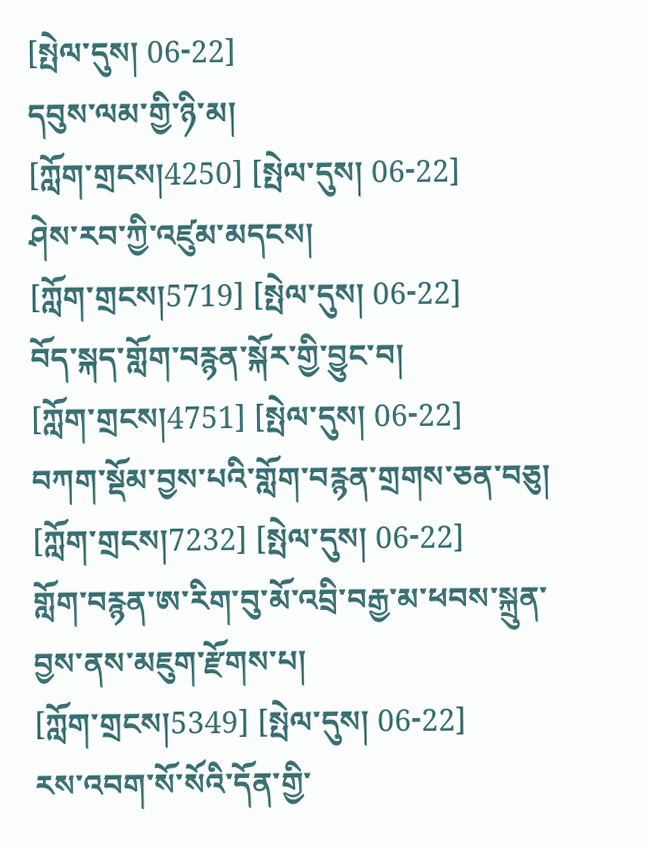[སྤེལ་དུས། 06-22]
དབུས་ལམ་གྱི་ཉི་མ།
[ཀློག་གྲངས།4250] [སྤེལ་དུས། 06-22]
ཤེས་རབ་ཀྱི་འཛུམ་མདངས།
[ཀློག་གྲངས།5719] [སྤེལ་དུས། 06-22]
བོད་སྐད་གློག་བརྙན་སྐོར་གྱི་བྱུང་བ།
[ཀློག་གྲངས།4751] [སྤེལ་དུས། 06-22]
བཀག་སྡོམ་བྱས་པའི་གློག་བརྙན་གྲགས་ཅན་བཅུ།
[ཀློག་གྲངས།7232] [སྤེལ་དུས། 06-22]
གློག་བརྙན་ཨ་རིག་བུ་མོ་འབྲི་བརྒྱ་མ་ཕབས་སྐྲུན་བྱས་ནས་མཇུག་རྫོགས་པ།
[ཀློག་གྲངས།5349] [སྤེལ་དུས། 06-22]
རས་འབག་སོ་སོའི་དོན་གྱི་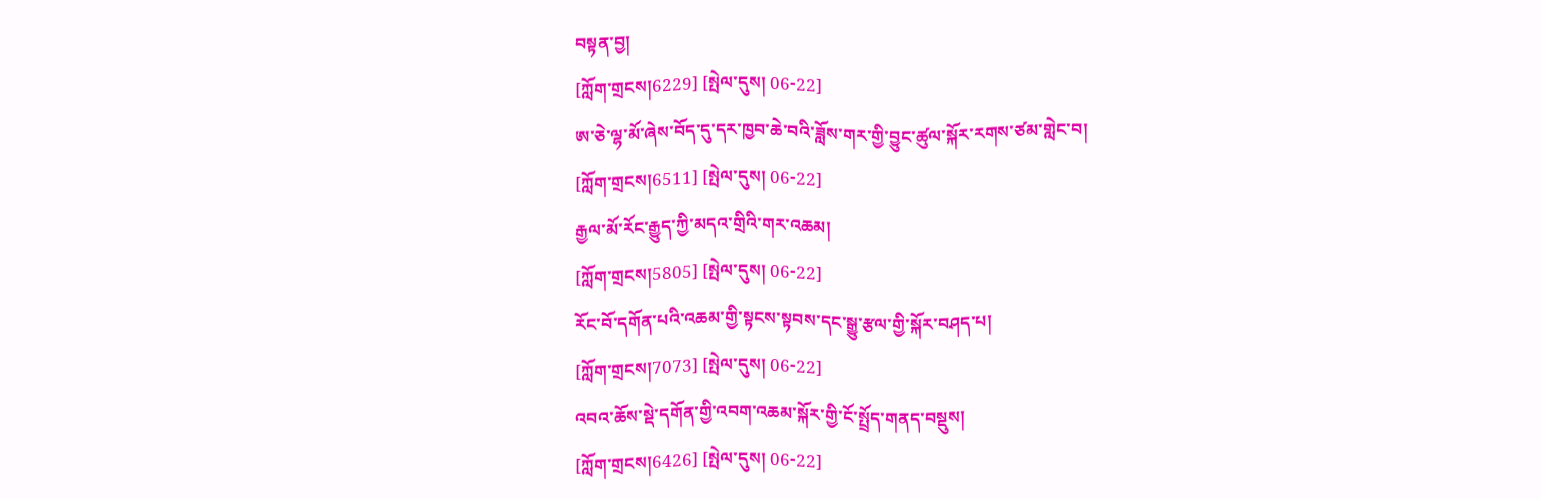བསྟན་བྱ།
[ཀློག་གྲངས།6229] [སྤེལ་དུས། 06-22]
ཨ་ཅེ་ལྷ་མོ་ཞེས་བོད་དུ་དར་ཁྱབ་ཆེ་བའི་ཟློས་གར་གྱི་བྱུང་ཚུལ་སྐོར་རགས་ཙམ་གླེང་བ།
[ཀློག་གྲངས།6511] [སྤེལ་དུས། 06-22]
རྒྱལ་མོ་རོང་རྒྱུད་ཀྱི་མདའ་གྲིའི་གར་འཆམ།
[ཀློག་གྲངས།5805] [སྤེལ་དུས། 06-22]
རོང་བོ་དགོན་པའི་འཆམ་གྱི་སྟངས་སྟབས་དང་སྒྱུ་རྩལ་གྱི་སྐོར་བཤད་པ།
[ཀློག་གྲངས།7073] [སྤེལ་དུས། 06-22]
འབའ་ཆོས་སྡེ་དགོན་གྱི་འབག་འཆམ་སྐོར་གྱི་ངོ་སྤྲོད་གནད་བསྡུས།
[ཀློག་གྲངས།6426] [སྤེལ་དུས། 06-22]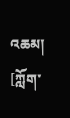འཆམ།
[ཀློག་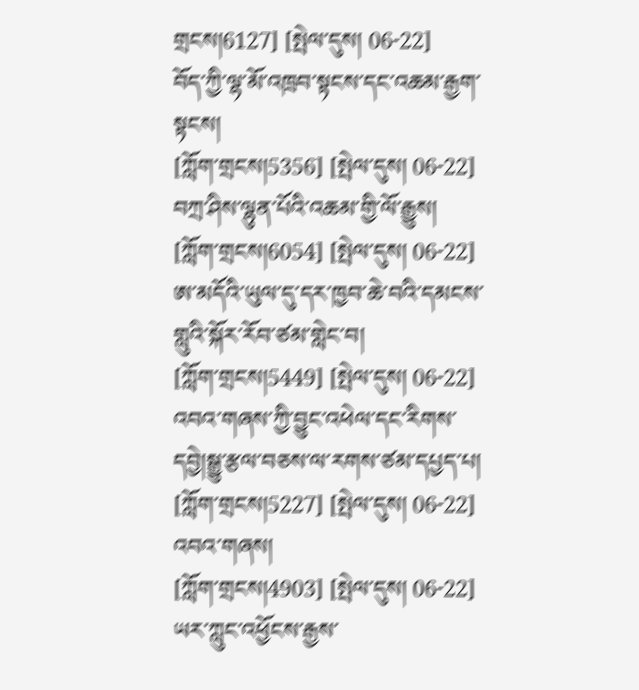གྲངས།6127] [སྤེལ་དུས། 06-22]
བོད་ཀྱི་ལྷ་མོ་འཁྲབ་སྟངས་དང་འཆམ་རྒྱག་སྟངས།
[ཀློག་གྲངས།5356] [སྤེལ་དུས། 06-22]
བཀྲ་ཤིས་ལྷུན་པོའི་འཆམ་གྱི་ལོ་རྒྱུས།
[ཀློག་གྲངས།6054] [སྤེལ་དུས། 06-22]
ཨ་མདོའི་ཡུལ་དུ་དར་ཁྱབ་ཆེ་བའི་དམངས་གླུའི་སྐོར་རོབ་ཙམ་གླེང་བ།
[ཀློག་གྲངས།5449] [སྤེལ་དུས། 06-22]
འབའ་གཞས་ཀྱི་བྱུང་འཕེལ་དང་རིགས་དབྱེ།སྒྱུ་རྩལ་བཅས་ལ་རགས་ཙམ་དཔྱད་པ།
[ཀློག་གྲངས།5227] [སྤེལ་དུས། 06-22]
འབའ་གཞས།
[ཀློག་གྲངས།4903] [སྤེལ་དུས། 06-22]
ཡར་ཀླུང་འཕྱོངས་རྒྱས་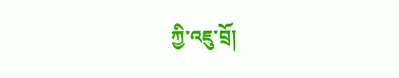ཀྱི་འཇུ་བྲོ།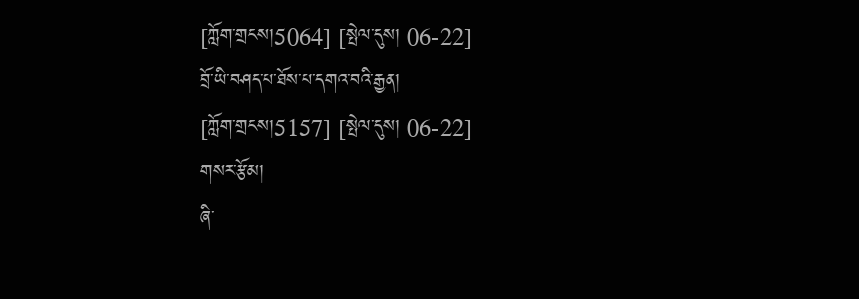[ཀློག་གྲངས།5064] [སྤེལ་དུས། 06-22]
བྲོ་ཡི་བཤད་པ་ཐོས་པ་དགའ་བའི་རྒྱན།
[ཀློག་གྲངས།5157] [སྤེལ་དུས། 06-22]
གསར་རྩོམ།
ཞི་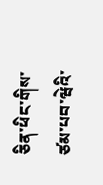ཅིན་ཕིང་གིས་ཙམ་པབ་ཝེའི་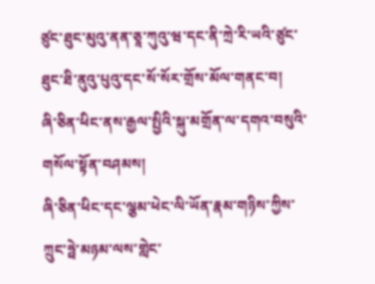ཙུང་ཐུང་མུའུ་ནན་ཅཱ་ཀུའུ་ཝ་དང་ནི་ཀྲེ་རི་ཡའི་ཙུང་ཐུང་ཐི་ནུའུ་པུའུ་དང་སོ་སོར་གྲོས་མོལ་གནང་བ།
ཞི་ཅིན་ཕིང་ནས་རྒྱལ་སྤྱིའི་སྐུ་མགྲོན་ལ་དགའ་བསུའི་གསོལ་སྟོན་བཤམས།
ཞི་ཅིན་ཕིང་དང་ལྕམ་ཕེང་ལི་ཡོན་རྣམ་གཉིས་ཀྱིས་ཀྲུང་ཧྥེ་མཉམ་ལས་གླེང་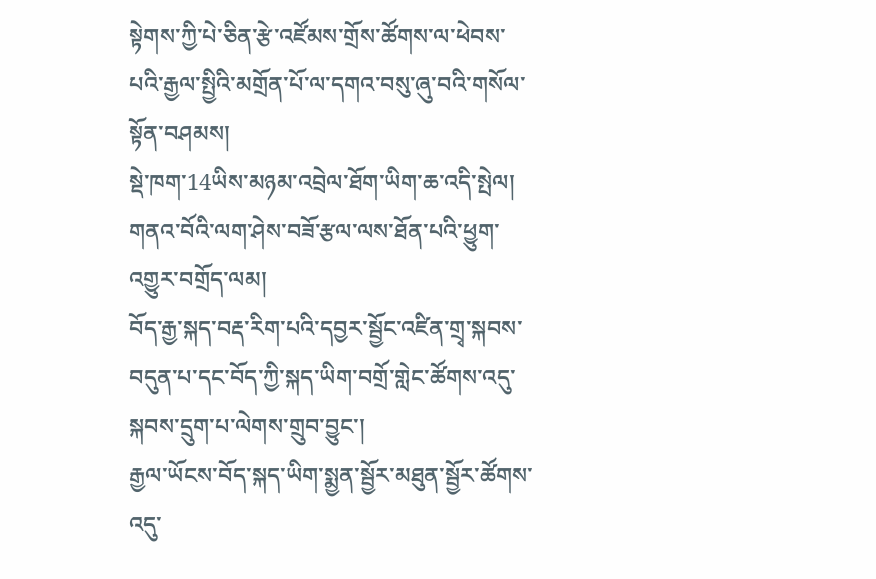སྟེགས་ཀྱི་པེ་ཅིན་རྩེ་འཛོམས་གྲོས་ཚོགས་ལ་ཕེབས་པའི་རྒྱལ་སྤྱིའི་མགྲོན་པོ་ལ་དགའ་བསུ་ཞུ་བའི་གསོལ་སྟོན་བཤམས།
སྡེ་ཁག་14ཡིས་མཉམ་འབྲེལ་ཐོག་ཡིག་ཆ་འདི་སྤེལ།
གནའ་བོའི་ལག་ཤེས་བཟོ་རྩལ་ལས་ཐོན་པའི་ཕྱུག་འགྱུར་བགྲོད་ལམ།
བོད་རྒྱ་སྐད་བརྡ་རིག་པའི་དབྱར་སྦྱོང་འཛིན་གྲྭ་སྐབས་བདུན་པ་དང་བོད་ཀྱི་སྐད་ཡིག་བགྲོ་གླེང་ཚོགས་འདུ་སྐབས་དྲུག་པ་ལེགས་གྲུབ་བྱུང་།
རྒྱལ་ཡོངས་བོད་སྐད་ཡིག་སྨྱན་སྦྱོར་མཐུན་སྦྱོར་ཚོགས་འདུ་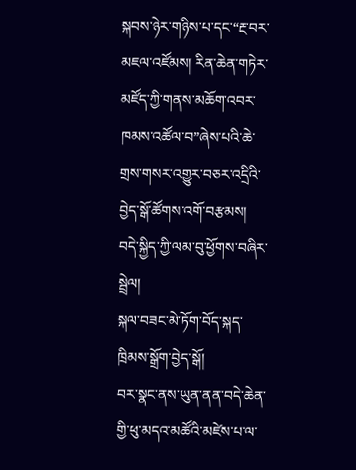སྐབས་ཉེར་གཉིས་པ་དང་“རྔ་བར་མཇལ་འཛོམས། རིན་ཆེན་གཏེར་མཛོད་ཀྱི་གནས་མཆོག་འབར་ཁམས་འཚོལ་བ”ཞེས་པའི་ཆེ་གྲས་གསར་འགྱུར་བཅར་འདྲིའི་བྱེད་སྒོ་ཚོགས་འགོ་བརྩམས།
བདེ་སྐྱིད་ཀྱི་ལམ་བུ་ཕྱོགས་བཞིར་སྦྲེལ།
སྐལ་བཟང་མེ་ཏོག་བོད་སྐད་ཁྲིམས་སྒྲོག་བྱེད་སྒོ།
བར་སྣང་ནས་ཡུན་ནན་བདེ་ཆེན་གྱི་ཕུ་མདའ་མཚོའི་མཛེས་པ་ལ་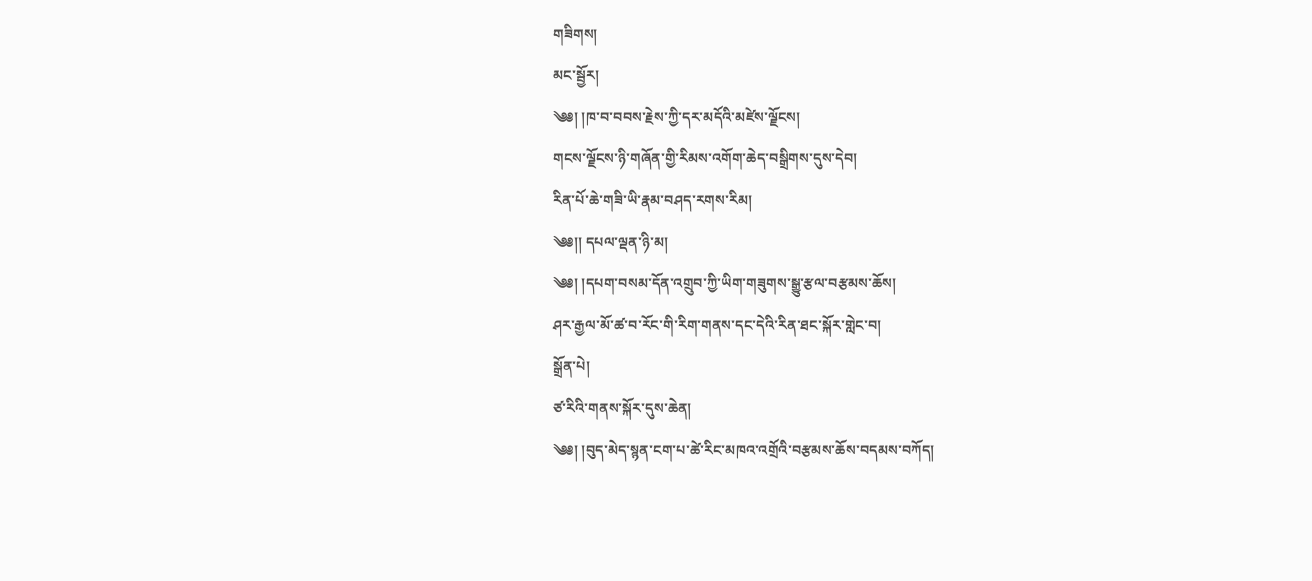གཟིགས།
མང་སྦྱོར།
༄༅། །ཁ་བ་བབས་རྗེས་ཀྱི་དར་མདོའི་མཛེས་ལྗོངས།
གངས་ལྗོངས་ཉི་གཞོན་གྱི་རིམས་འགོག་ཆེད་བསྒྲིགས་དུས་དེབ།
རིན་པོ་ཆེ་གཟི་ཡི་རྣམ་བཤད་རགས་རིམ།
༄༅།། དཔལ་ལྡན་ཉི་མ།
༄༅། །དཔག་བསམ་དོན་འགྲུབ་ཀྱི་ཡིག་གཟུགས་སྒྱུ་རྩལ་བརྩམས་ཆོས།
ཤར་རྒྱལ་མོ་ཚ་བ་རོང་གི་རིག་གནས་དང་དེའི་རིན་ཐང་སྐོར་གླེང་བ།
སྒྲོན་པེ།
ཙ་རིའི་གནས་སྐོར་དུས་ཆེན།
༄༅། །བུད་མེད་སྙན་ངག་པ་ཚེ་རིང་མཁའ་འགྲོའི་བརྩམས་ཆོས་བདམས་བཀོད།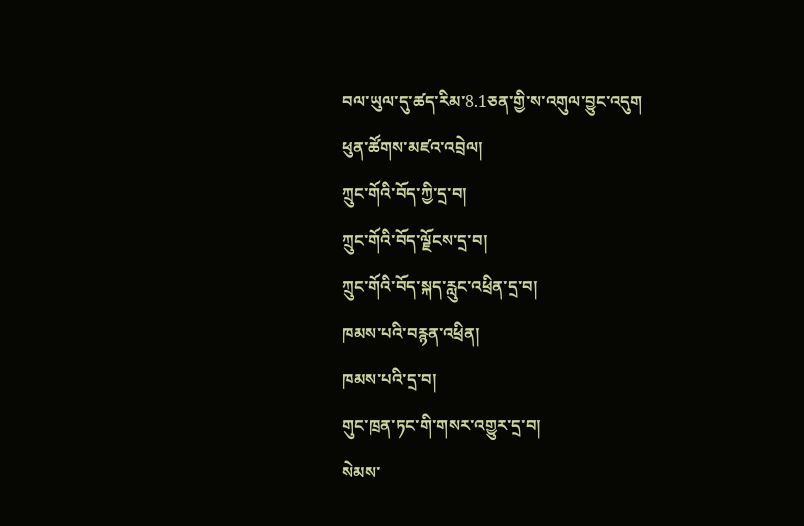བལ་ཡུལ་དུ་ཚད་རིམ་8.1ཅན་གྱི་ས་འགུལ་བྱུང་འདུག
ཕུན་ཚོགས་མཛའ་འབྲེལ།
ཀྲུང་གོའི་བོད་ཀྱི་དྲ་བ།
ཀྲུང་གོའི་བོད་ལྗོངས་དྲ་བ།
ཀྲུང་གོའི་བོད་སྐད་རླུང་འཕྲིན་དྲ་བ།
ཁམས་པའི་བརྙན་འཕྲིན།
ཁམས་པའི་དྲ་བ།
གུང་ཁྲན་ཏང་གི་གསར་འགྱུར་དྲ་བ།
སེམས་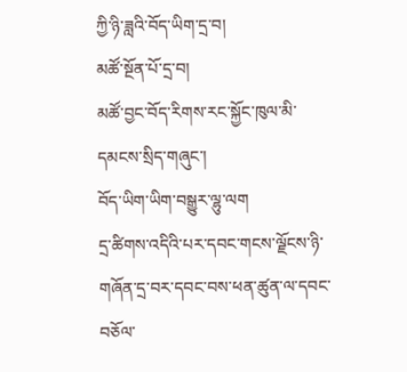ཀྱི་ཉི་ཟླའི་བོད་ཡིག་དྲ་བ།
མཚོ་སྔོན་པོ་དྲ་བ།
མཚོ་བྱང་བོད་རིགས་རང་སྐྱོང་ཁུལ་མི་དམངས་སྲིད་གཞུང་།
བོད་ཡིག་ཡིག་བསྒྱུར་ལྷུ་ལག
དྲ་ཚིགས་འདིའི་པར་དབང་གངས་ལྗོངས་ཉི་གཞོན་དྲ་བར་དབང་བས་ཕན་ཚུན་ལ་དབང་བཅོལ་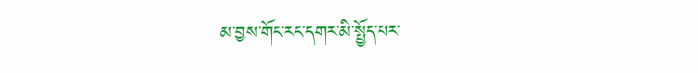མ་བྱས་གོང་རང་དགར་མི་སྤྱོད་པར་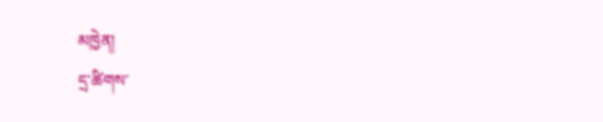མཁྱེན།
དྲ་ཚིགས་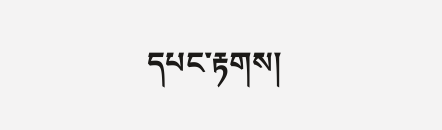དཔང་རྟགས།